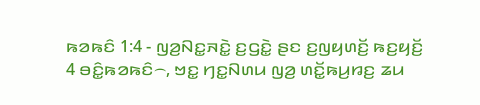ꤒꤤꤒꤢꤨ 1:4 - ꤜꤤ꤬ꤡꤢ꤭ꤏꤢꤧ꤭ ꤢ꤬ꤞꤢꤧ꤭ ꤔꤢ ꤢ꤬ꤜꤟꤛꤢꤩ꤬ ꤒꤢ꤬ꤟꤢꤩ꤬
4 ꤋꤢꤨ꤭ꤒꤤꤒꤢꤨ꤮, ꤠꤢ꤭ ꤚꤢ꤭ꤡꤛꤣ ꤜꤤ꤬ ꤛꤢꤩ꤭ꤒꤣ꤬ꤙꤢ꤬ ꤘꤣ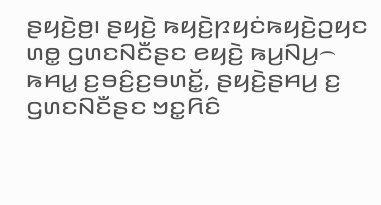ꤔꤟꤢꤧ꤬ꤥ꤬꤯ ꤔꤟꤢꤧ꤬ ꤒꤟꤢꤧ꤬ꤐꤟꤢꤦꤒꤟꤢꤧ꤬ꤑꤟꤢ ꤛꤥ꤭ ꤞꤛꤢꤡꤢꤪꤔꤢ ꤕꤟꤢꤧ꤬ ꤒꤣ꤬ꤡꤣ꤬꤮ ꤒꤌꤣ꤭ ꤢ꤬ꤋꤢꤨ꤬ꤢ꤬ꤋꤛꤢꤩ꤭, ꤔꤟꤢꤧ꤬ꤔꤌꤣ꤬ ꤢ꤬ ꤞꤛꤢꤡꤢꤪꤔꤢ ꤠꤢ꤭ꤖꤢꤨ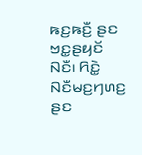ꤒꤢ꤬ꤒꤢꤪ꤬ ꤔꤢ ꤠꤢ꤭ꤔꤟꤢꤩ ꤡꤢꤪ꤯ ꤖꤢꤧ꤭ ꤡꤢꤪꤗꤢ꤬ꤚꤛꤢ꤬ ꤔꤢ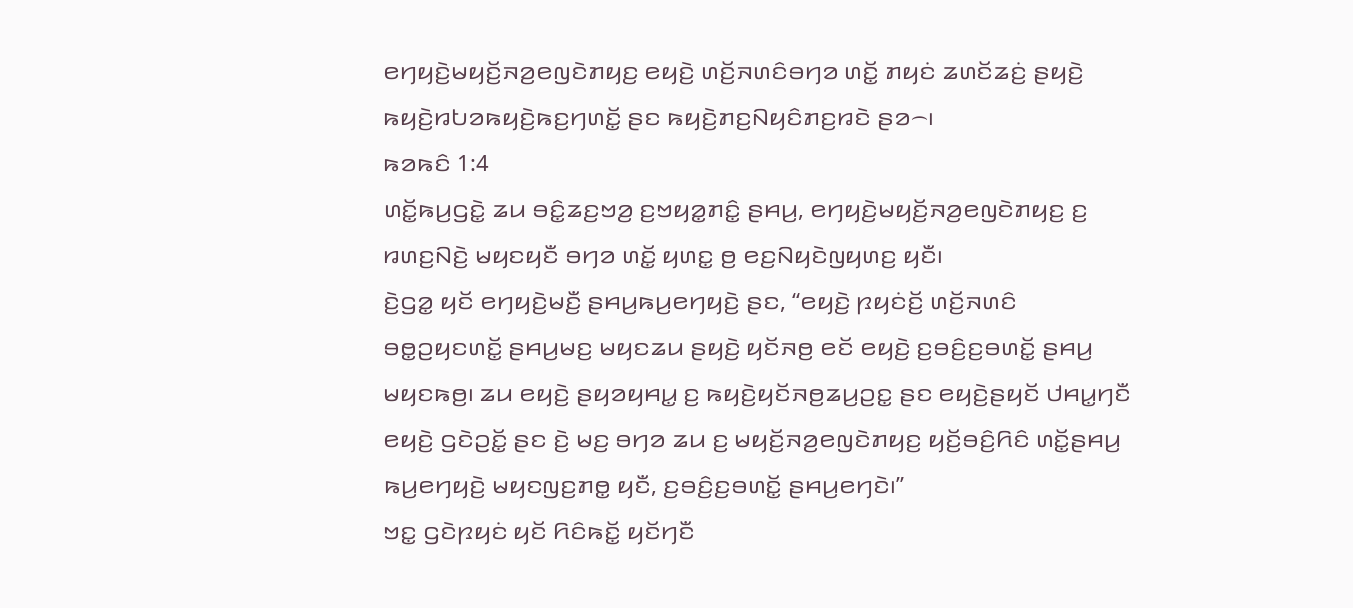ꤕꤚꤟꤢꤧ꤬ꤗꤟꤢꤩ꤬ꤏꤤ꤬ꤕꤜꤢꤧꤊꤟꤢ꤬ ꤕꤟꤢꤧ꤬ ꤛꤢꤩ꤬ꤏꤛꤢꤨꤋꤚꤤ ꤛꤢꤩ꤭ ꤊꤟꤢꤦ ꤘꤛꤢꤩꤘꤢꤦ꤬ ꤔꤟꤢꤧ꤬ ꤒꤟꤢꤧ꤬ꤙꤝꤤꤒꤟꤢꤧ꤬ꤒꤢ꤬ꤚꤛꤢꤩ꤭ ꤔꤢ ꤒꤟꤢꤧ꤬ꤊꤢ꤬ꤡꤟꤢꤨꤊꤢ꤬ꤙꤢꤧ ꤔꤤ꤮꤯
ꤒꤤꤒꤢꤨ 1:4
ꤛꤢꤩ꤭ꤒꤣ꤬ꤞꤢꤧ꤭ ꤘꤣ ꤋꤢꤨ꤭ꤘꤢ꤬ꤠꤤ꤬ ꤢ꤬ꤠꤟꤤ꤭ꤊꤢꤨ꤭ ꤔꤌꤣ꤬, ꤕꤚꤟꤢꤧ꤬ꤗꤟꤢꤩ꤬ꤏꤤ꤬ꤕꤜꤢꤧꤊꤟꤢ꤬ ꤢ꤬ ꤙꤛꤢ꤬ꤡꤢꤧ꤬ ꤗꤟꤢꤟꤢꤪ ꤋꤚꤤ ꤛꤢꤩ꤭ ꤟꤛꤢ꤭ ꤥ꤬ ꤕꤢ꤬ꤡꤟꤢꤧꤜꤟꤛꤢ꤬ ꤟꤢꤪ꤯
ꤢꤧ꤬ꤞꤤ꤭ ꤟꤢꤩ ꤕꤚꤟꤢꤧ꤬ꤗꤢꤪ꤬ ꤔꤌꤣ꤬ꤒꤣ꤬ꤕꤚꤟꤢꤧ꤬ ꤔꤢ, “ꤕꤟꤢꤧ꤬ ꤐꤟꤢꤦꤢꤩ꤬ ꤛꤢꤩ꤬ꤏꤛꤢꤨ ꤋꤥ꤭ꤑꤟꤢꤛꤢꤩ꤭ ꤔꤌꤣ꤬ꤗꤢ꤬ ꤗꤟꤢꤘꤣ ꤔꤟꤢꤧ꤬ ꤟꤢꤩꤏꤥ꤬ ꤕꤢꤩ ꤕꤟꤢꤧ꤬ ꤢ꤬ꤋꤢꤨ꤬ꤢ꤬ꤋꤛꤢꤩ꤭ ꤔꤌꤣ꤬ ꤗꤟꤢꤒꤥ꤬꤯ ꤘꤣ ꤕꤟꤢꤧ꤬ ꤔꤟꤤꤟꤌꤣ꤭ ꤢ꤬ ꤒꤟꤢꤧ꤬ꤟꤢꤩꤏꤥ꤬ꤘꤣ꤬ꤑꤢ꤭ ꤔꤢ ꤕꤟꤢꤧ꤬ꤔꤟꤢꤩ ꤓꤌꤣ꤭ꤚꤢꤪ ꤕꤟꤢꤧ꤬ ꤞꤢꤧꤑꤢꤩ꤭ ꤔꤢ ꤢꤧ꤬ ꤗꤢ꤬ ꤋꤚꤤ ꤘꤣ ꤢ꤬ ꤗꤟꤢꤩ꤬ꤏꤤ꤬ꤕꤜꤢꤧꤊꤟꤢ꤬ ꤟꤢꤩ꤬ꤋꤢꤨ꤬ꤖꤢꤨ ꤛꤢꤩ꤭ꤔꤌꤣ꤬ ꤒꤣ꤬ꤕꤚꤟꤢꤧ꤬ ꤗꤟꤢꤜꤢ꤬ꤊꤥ꤭ ꤟꤢꤪ, ꤢ꤬ꤋꤢꤨ꤬ꤢ꤬ꤋꤛꤢꤩ꤭ ꤔꤌꤣ꤬ꤕꤚꤢꤧ꤯”
ꤠꤢ꤭ ꤞꤢꤧꤐꤟꤢꤦ ꤟꤢꤩ ꤖꤢꤨꤒꤢꤩ꤭ ꤟꤢꤩꤚꤢꤪ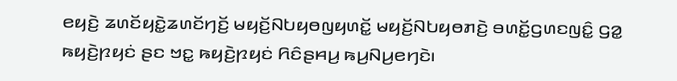ꤕꤟꤢꤧ꤬ ꤘꤛꤢꤩꤟꤢꤧ꤭ꤘꤛꤢꤩꤚꤢꤩ꤬ ꤗꤟꤢꤩ꤬ꤡꤝꤟꤥꤜꤟꤛꤢꤩ꤭ ꤗꤟꤢꤩ꤬ꤡꤝꤟꤥꤊꤢꤧ꤬ ꤋꤛꤢꤩ꤭ꤞꤛꤢꤜꤢꤨ꤭ ꤞꤤ꤭ ꤒꤟꤢꤧ꤬ꤐꤟꤢꤦ ꤔꤢ ꤠꤢ꤭ ꤒꤟꤢꤧ꤬ꤐꤟꤢꤦ ꤖꤢꤨꤔꤌꤣ꤬ ꤒꤣ꤬ꤡꤣ꤬ꤕꤚꤢꤧ꤯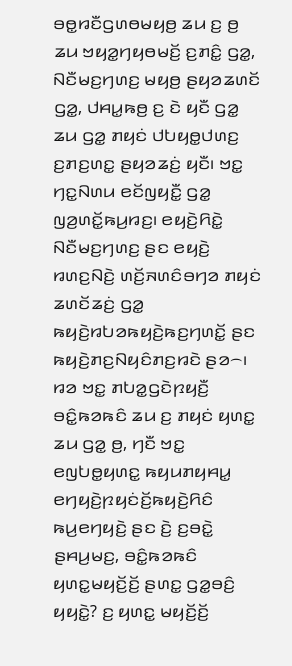ꤋꤥ꤭ꤙꤢꤪꤞꤛꤥꤗꤟꤥ꤬ ꤘꤣ ꤢ꤬ ꤥ꤬ ꤘꤣ ꤠꤟꤤ꤭ꤚꤟꤥꤗꤢꤩ꤬ ꤢ꤬ꤊꤢꤨ꤭ ꤞꤤ꤭, ꤡꤢꤪꤗꤢ꤬ꤚꤛꤢ꤬ ꤗꤟꤥ꤬ ꤔꤟꤤꤘꤛꤢꤩ ꤞꤤ꤭, ꤓꤌꤣ꤭ꤒꤥ꤬ ꤢ꤬ ꤢꤧ ꤟꤢꤪ ꤞꤤ꤭ ꤘꤣ ꤞꤤ꤭ ꤊꤟꤢꤦ ꤓꤝꤟꤥ꤭ꤓꤛꤢ꤬ ꤢ꤬ꤊꤢ꤬ꤛꤢ꤭ ꤔꤟꤤꤘꤢꤦ꤬ ꤟꤢꤪ꤯ ꤠꤢ꤭ ꤚꤢ꤭ꤡꤛꤣ ꤕꤢꤩꤜꤟꤢꤪ꤭ ꤞꤤ꤭ ꤜꤤ꤬ꤛꤢꤩ꤭ꤒꤣ꤬ꤙꤢ꤬꤯ ꤕꤟꤢꤧ꤬ꤖꤢꤧ꤭ ꤡꤢꤪꤗꤢ꤬ꤚꤛꤢ꤬ ꤔꤢ ꤕꤟꤢꤧ꤬ ꤙꤛꤢ꤬ꤡꤢꤧ꤬ ꤛꤢꤩ꤬ꤏꤛꤢꤨꤋꤚꤤ ꤊꤟꤢꤦ ꤘꤛꤢꤩꤘꤢꤦ꤬ ꤞꤤ꤭ ꤒꤟꤢꤧ꤬ꤙꤝꤤꤒꤟꤢꤧ꤬ꤒꤢ꤬ꤚꤛꤢꤩ꤭ ꤔꤢ ꤒꤟꤢꤧ꤬ꤊꤢ꤬ꤡꤟꤢꤨꤊꤢ꤬ꤙꤢꤧ ꤔꤤ꤮꤯
ꤙꤤ ꤠꤢ꤭ ꤊꤝꤤ꤭ꤞꤢꤧꤐꤟꤢꤪ꤬ ꤋꤢꤨ꤭ꤒꤤꤒꤢꤨ ꤘꤣ ꤢ꤬ ꤊꤟꤢꤦ ꤟꤛꤢ꤭ ꤘꤣ ꤞꤤ꤭ ꤥ꤬, ꤚꤢꤪ ꤠꤢ꤭ ꤕꤜꤝꤥ꤭ꤟꤛꤢ꤭ ꤒꤟꤣꤊꤟꤌꤣ꤭ ꤕꤚꤟꤢꤧ꤬ꤐꤟꤢꤦꤢꤩ꤬ꤒꤟꤢꤧ꤬ꤖꤢꤨ ꤒꤣ꤬ꤕꤚꤟꤢꤧ꤬ ꤔꤢ ꤢꤧ꤬ ꤢ꤬ꤋꤢꤧ꤭ ꤔꤌꤣ꤬ꤗꤢ꤬, ꤋꤢꤨ꤭ꤒꤤꤒꤢꤨ ꤟꤛꤢ꤭ꤗꤟꤢꤩ꤬ꤢꤩ꤬ ꤔꤛꤢ꤭ ꤞꤤ꤭ꤋꤢꤨ꤬ ꤟꤟꤢꤧ꤭? ꤢ꤬ ꤟꤛꤢ꤭ ꤗꤟꤢꤩ꤬ꤢꤩ꤬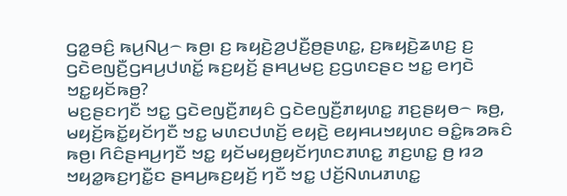ꤞꤤ꤭ꤋꤢꤨ꤬ ꤒꤣ꤬ꤡꤣ꤬꤮ ꤒꤥ꤬꤯ ꤢ꤬ ꤒꤟꤢꤧ꤬ꤤ꤬ꤓꤢꤪ꤬ꤥ꤬ꤔꤛꤢ꤭, ꤢ꤬ꤒꤟꤢꤧ꤬ꤘꤛꤢ꤬ ꤢ꤬ ꤞꤢꤧꤕꤜꤢꤪ꤬ꤞꤌꤣ꤬ꤓꤛꤢꤩ꤭ ꤒꤢ꤬ꤟꤢꤩ꤬ ꤔꤌꤣ꤬ꤗꤢ꤬ ꤢ꤬ꤞꤛꤢꤔꤢ ꤠꤢ꤭ ꤕꤚꤢꤧ ꤠꤢ꤭ꤟꤢꤩꤒꤥ꤬?
ꤗꤢ꤬ꤔꤢꤚꤢꤪ ꤠꤢ꤭ ꤞꤢꤧꤕꤜꤢꤪ꤬ꤊꤟꤢꤨ ꤞꤢꤧꤕꤜꤢꤪ꤬ꤊꤟꤛꤢ꤭ ꤊꤢ꤬ꤔꤟꤥ꤮ ꤒꤥ꤬, ꤗꤟꤢꤩ꤬ꤒꤢꤩ꤭ꤟꤢꤩꤚꤢꤪ ꤠꤢ꤭ ꤗꤛꤢꤓꤛꤢꤩ꤬ ꤕꤟꤢꤧ꤬ ꤕꤟꤌꤣꤠꤟꤛꤢ ꤋꤢꤨ꤭ꤒꤤꤒꤢꤨ ꤒꤥ꤬꤯ ꤖꤢꤨꤔꤌꤣ꤬ꤚꤢꤪ ꤠꤢ꤭ ꤟꤢꤩꤗꤟꤥ꤬ꤟꤢꤩꤚꤛꤢꤊꤛꤢ꤭ ꤊꤢ꤬ꤛꤢ꤭ ꤥ꤬ ꤙꤤ ꤠꤟꤤ꤭ꤒꤢ꤬ꤚꤢꤪ꤭ꤢ ꤔꤌꤣ꤬ꤒꤢ꤬ꤟꤢꤩ꤬ ꤚꤢꤪ ꤠꤢ꤭ ꤓꤢꤩ꤬ꤡꤛꤣꤊꤛꤢ꤭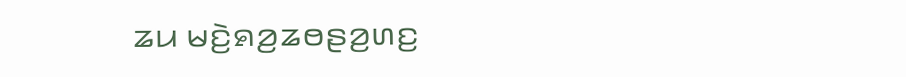ꤘꤣ ꤗꤢꤧ꤬ꤎꤤ꤬ꤘꤥꤔꤤ꤬ꤛꤢ꤬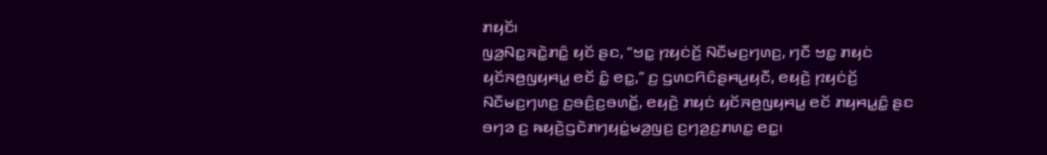ꤊꤟꤢꤩ꤯
ꤜꤤ꤬ꤡꤢ꤭ꤏꤢꤧ꤭ꤊꤢꤨ꤭ ꤟꤢꤩ ꤔꤢ, “ꤠꤢ꤭ ꤐꤟꤢꤦꤢꤩ꤬ ꤡꤢꤪꤗꤢ꤬ꤚꤛꤢ꤬, ꤚꤢꤪ ꤠꤢ꤭ ꤊꤟꤢꤦ ꤟꤢꤩꤏꤥ꤬ꤜꤟꤌꤣ꤭ ꤕꤢꤩ ꤢꤨ꤭ ꤕꤢ꤭,” ꤢ꤬ ꤞꤛꤢꤖꤢꤨꤔꤌꤣ꤬ꤟꤢꤪ, ꤕꤟꤢꤧ꤬ ꤐꤟꤢꤦꤢꤩ꤬ ꤡꤢꤪꤗꤢ꤬ꤚꤛꤢ꤬ ꤢ꤬ꤋꤢꤨ꤬ꤢ꤬ꤋꤛꤢꤩ꤭, ꤕꤟꤢꤧ꤬ ꤊꤟꤢꤦ ꤟꤢꤩꤏꤥ꤬ꤜꤟꤌꤣ꤭ ꤕꤢꤩ ꤊꤟꤌꤣ꤭ꤢꤨ꤭ ꤔꤢ ꤋꤚꤤ ꤢ꤬ ꤒꤟꤢꤧ꤬ꤞꤢꤧꤊꤚꤟꤢꤦ꤭ꤗꤤ꤬ꤜꤢ꤬ ꤢ꤬ꤚꤤ꤬ꤢ꤬ꤊꤛꤢ꤭ ꤕꤢ꤭꤯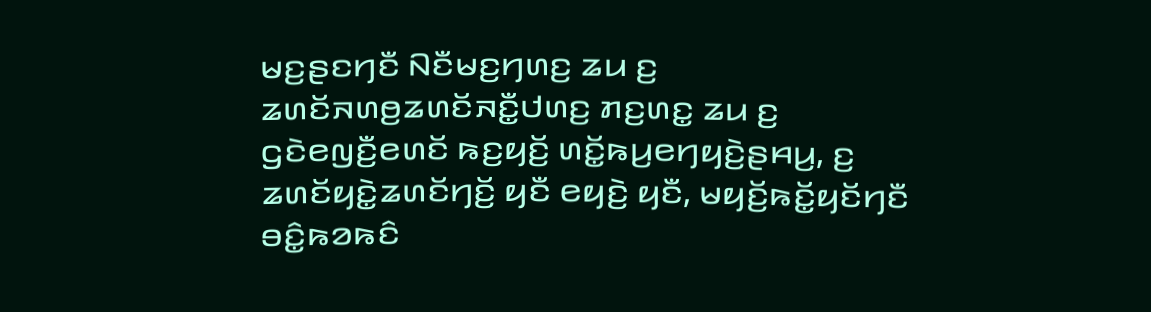ꤗꤢ꤬ꤔꤢꤚꤢꤪ ꤡꤢꤪꤗꤢ꤬ꤚꤛꤢ꤬ ꤘꤣ ꤢ꤬ ꤘꤛꤢꤩꤏꤛꤥ꤬ꤘꤛꤢꤩꤏꤢꤪ꤭ꤓꤛꤢ꤬ ꤊꤢ꤬ꤛꤢ꤭ ꤘꤣ ꤢ꤬ ꤞꤢꤧꤕꤜꤢꤪ꤬ꤕꤛꤢꤩ ꤒꤢ꤬ꤟꤢꤩ꤬ ꤛꤢꤩ꤭ꤒꤣ꤬ꤕꤚꤟꤢꤧ꤬ꤔꤌꤣ꤬, ꤢ꤬ ꤘꤛꤢꤩꤟꤢꤧ꤭ꤘꤛꤢꤩꤚꤢꤩ꤬ ꤟꤢꤪ ꤕꤟꤢꤧ꤬ ꤟꤢꤪ, ꤗꤟꤢꤩ꤬ꤒꤢꤩ꤭ꤟꤢꤩꤚꤢꤪ ꤋꤢꤨ꤭ꤒꤤꤒꤢꤨ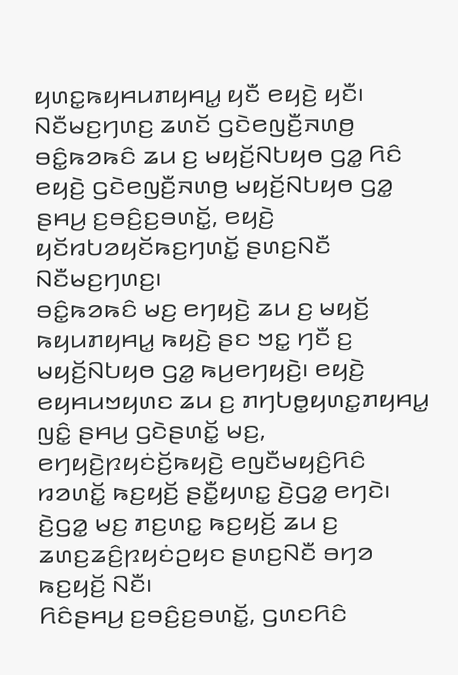ꤟꤛꤢ꤭ꤒꤟꤌꤣꤊꤟꤌꤣ꤭ ꤟꤢꤪ ꤕꤟꤢꤧ꤬ ꤟꤢꤪ꤯
ꤡꤢꤪꤗꤢ꤬ꤚꤛꤢ꤬ ꤘꤛꤢꤩ ꤞꤢꤧꤕꤜꤢꤪ꤬ꤏꤛꤥ꤬ ꤋꤢꤨ꤭ꤒꤤꤒꤢꤨ ꤘꤣ ꤢ꤬ ꤗꤟꤢꤩ꤬ꤡꤝꤟꤥ ꤞꤤ꤭ ꤖꤢꤨ ꤕꤟꤢꤧ꤬ ꤞꤢꤧꤕꤜꤢꤪ꤬ꤏꤛꤥ꤬ ꤗꤟꤢꤩ꤬ꤡꤝꤟꤥ ꤞꤤ꤭ ꤔꤌꤣ꤬ ꤢ꤬ꤋꤢꤨ꤬ꤢ꤬ꤋꤛꤢꤩ꤭, ꤕꤟꤢꤧ꤬ ꤟꤢꤩꤙꤝꤤꤟꤢꤩꤒꤢ꤬ꤚꤛꤢꤩ꤭ ꤔꤛꤢ꤬ꤡꤢꤪ ꤡꤢꤪꤗꤢ꤬ꤚꤛꤢ꤬꤯
ꤋꤢꤨ꤭ꤒꤤꤒꤢꤨ ꤗꤢ꤬ ꤕꤚꤟꤢꤧ꤬ ꤘꤣ ꤢ꤬ ꤗꤟꤢꤩ꤬ ꤒꤟꤣꤊꤟꤌꤣ꤭ ꤒꤟꤢꤧ꤬ ꤔꤢ ꤠꤢ꤭ ꤚꤢꤪ ꤢ꤬ ꤗꤟꤢꤩ꤬ꤡꤝꤟꤥ ꤞꤤ꤭ ꤒꤣ꤬ꤕꤚꤟꤢꤧ꤬꤯ ꤕꤟꤢꤧ꤬ ꤕꤟꤌꤣꤠꤟꤛꤢ ꤘꤣ ꤢ꤬ ꤊꤚꤝꤥ꤭ꤟꤛꤢ꤭ꤊꤟꤌꤣ꤭ ꤜꤢꤨ꤭ ꤔꤌꤣ꤬ ꤞꤢꤧꤔꤛꤢꤩ꤭ ꤗꤢ꤬, ꤕꤚꤟꤢꤧ꤬ꤐꤟꤢꤦꤢꤩ꤬ꤒꤟꤢꤧ꤬ ꤕꤜꤢꤪꤗꤟꤢꤨ꤬ꤖꤢꤨ ꤙꤤꤛꤢꤩ꤭ ꤒꤢ꤬ꤟꤢꤩ꤬ ꤔꤢꤪ꤭ꤟꤛꤢ꤭ ꤢꤧ꤬ꤞꤤ꤭ ꤕꤚꤢꤧ꤯ ꤢꤧ꤬ꤞꤤ꤭ ꤗꤢ꤬ ꤊꤢ꤬ꤛꤢ꤭ ꤒꤢ꤬ꤟꤢꤩ꤬ ꤘꤣ ꤢ꤬ ꤘꤛꤢ꤬ꤘꤢꤨ꤬ꤐꤟꤢꤦꤑꤟꤢ ꤔꤛꤢ꤬ꤡꤢꤪ ꤋꤚꤤ ꤒꤢ꤬ꤟꤢꤩ꤬ ꤡꤢꤪ꤯
ꤖꤢꤨꤔꤌꤣ꤬ ꤢ꤬ꤋꤢꤨ꤬ꤢ꤬ꤋꤛꤢꤩ꤭, ꤞꤛꤢꤖꤢꤨ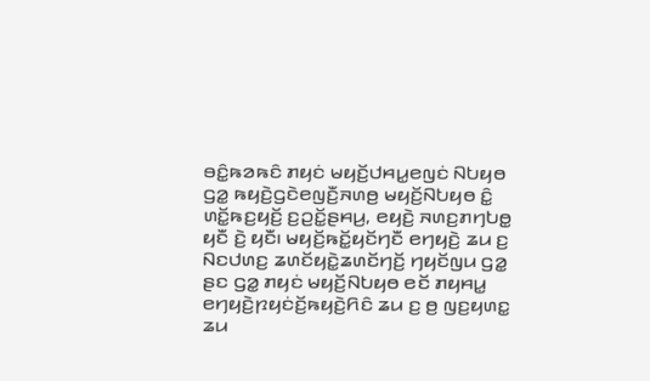ꤋꤢꤨ꤭ꤒꤤꤒꤢꤨ ꤊꤟꤢꤦ ꤗꤟꤢꤩ꤬ꤓꤌꤣ꤭ꤕꤜꤢꤦ ꤡꤝꤟꤥ ꤞꤤ꤭ ꤒꤟꤢꤧ꤬ꤞꤢꤧꤕꤜꤢꤪ꤬ꤏꤛꤥ꤬ ꤗꤟꤢꤩ꤬ꤡꤝꤟꤥ ꤢꤨ꤭ ꤛꤢꤩ꤭ꤒꤢ꤬ꤟꤢꤩ꤬ ꤢ꤬ꤑꤢꤩ꤭ꤔꤌꤣ꤬, ꤕꤟꤢꤧ꤬ ꤏꤛꤢ꤬ꤊꤚꤝꤥ꤭ ꤟꤢꤪ ꤢꤧ꤬ ꤟꤢꤪ꤯ ꤗꤟꤢꤩ꤬ꤒꤢꤩ꤭ꤟꤢꤩꤚꤢꤪ ꤕꤚꤟꤢꤧ꤬ ꤘꤣ ꤢ꤬ ꤡꤢꤓꤛꤢ꤬ ꤘꤛꤢꤩꤟꤢꤧ꤭ꤘꤛꤢꤩꤚꤢꤩ꤬ ꤚꤟꤢꤩꤜꤣ ꤞꤤ꤭ ꤔꤢ ꤞꤤ꤭ ꤊꤟꤢꤦ ꤗꤟꤢꤩ꤬ꤡꤝꤟꤥ ꤕꤢꤩ ꤊꤟꤌꤣ꤭ ꤕꤚꤟꤢꤧ꤬ꤐꤟꤢꤦꤢꤩ꤬ꤒꤟꤢꤧ꤬ꤖꤢꤨ ꤘꤣ ꤢ꤬ ꤥ꤬ ꤜꤢ꤬ꤟꤛꤢ꤭ ꤘꤣ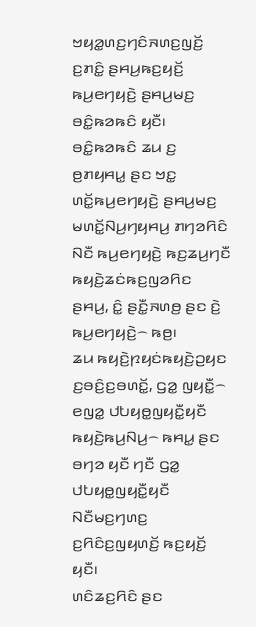ꤠꤟꤤ꤭ꤛꤢ꤬ꤚꤢꤨꤏꤛꤢ꤬ꤜꤢꤩ꤬ ꤢ꤬ꤊꤢꤨ꤭ ꤔꤌꤣ꤬ꤒꤢ꤬ꤟꤢꤩ꤬ ꤒꤣ꤬ꤕꤚꤟꤢꤧ꤬ ꤔꤌꤣ꤬ꤗꤢ꤬ ꤋꤢꤨ꤭ꤒꤤꤒꤢꤨ ꤟꤢꤪ꤯
ꤋꤢꤨ꤭ꤒꤤꤒꤢꤨ ꤘꤣ ꤢ꤬ ꤥ꤬ꤊꤟꤌꤣ꤭ ꤔꤢ ꤠꤢ꤭ ꤛꤢꤩ꤭ꤒꤣ꤬ꤕꤚꤟꤢꤧ꤬ ꤔꤌꤣ꤬ꤗꤢ꤬ ꤗꤛꤢꤩ꤭ꤡꤣ꤬ꤚꤟꤌꤣ꤬ ꤊꤚꤤꤖꤢꤨ ꤡꤢꤪ ꤒꤣ꤬ꤕꤚꤟꤢꤧ꤬ ꤒꤢ꤬ꤘꤣ꤬ꤚꤢꤪ ꤒꤟꤢꤧ꤬ꤘꤢꤦꤒꤢ꤬ꤜꤤꤖꤢ ꤔꤌꤣ꤬, ꤢꤨ꤭ ꤔꤢꤪ꤭ꤏꤛꤥ꤬ ꤔꤢ ꤢꤧ꤬ ꤒꤣ꤬ꤕꤚꤟꤢꤧ꤬꤮ ꤒꤥ꤬꤯
ꤘꤣ ꤒꤟꤢꤧ꤬ꤐꤟꤢꤦꤒꤟꤢꤧ꤬ꤑꤟꤢ ꤢ꤬ꤋꤢꤨ꤬ꤢ꤬ꤋꤛꤢꤩ꤭, ꤞꤤ꤭ ꤜꤟꤢꤪ꤭꤮ ꤕꤜꤤ꤭ ꤓꤝꤟꤥ꤭ꤜꤟꤢꤪ꤭ꤟꤢꤪ ꤒꤟꤢꤧ꤬ꤒꤣ꤬ꤡꤣ꤬꤮ ꤒꤌꤣ꤭ ꤔꤢ ꤋꤚꤤ ꤟꤢꤪ ꤚꤢꤪ ꤞꤤ꤭ ꤓꤝꤟꤥ꤭ꤜꤟꤢꤪ꤭ꤟꤢꤪ ꤡꤢꤪꤗꤢ꤬ꤚꤛꤢ꤬ ꤢ꤬ꤖꤢꤨꤢ꤬ꤜꤟꤛꤢꤩ꤬ ꤒꤢ꤬ꤟꤢꤩ꤬ ꤟꤢꤪ꤯
ꤛꤢꤨꤘꤢ꤬ꤖꤢꤨ ꤔꤢ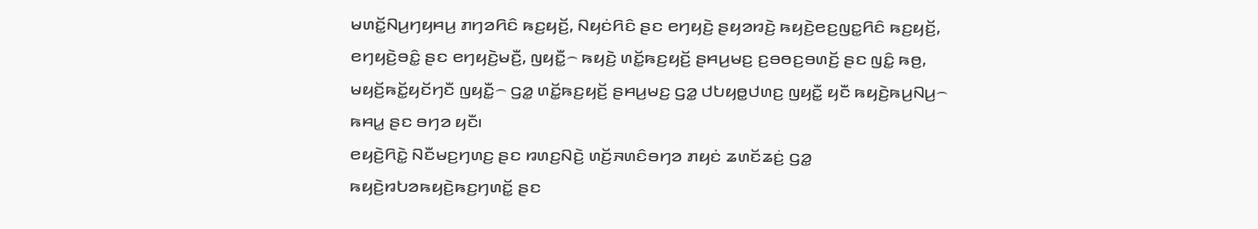ꤗꤛꤢꤩ꤭ꤡꤣ꤬ꤚꤟꤌꤣ꤬ ꤊꤚꤤꤖꤢꤨ ꤒꤢ꤬ꤟꤢꤩ꤬, ꤡꤟꤢꤦꤖꤢꤨ ꤔꤢ ꤕꤚꤟꤢꤧ꤬ ꤔꤟꤤꤙꤢꤧ꤬ ꤒꤟꤢꤧ꤬ꤕꤢ꤬ꤜꤢ꤭ꤖꤢꤨ ꤒꤢ꤬ꤟꤢꤩ꤬, ꤕꤚꤟꤢꤧ꤬ꤋꤢꤨ꤭ ꤔꤢ ꤕꤚꤟꤢꤧ꤬ꤗꤢꤪ꤬, ꤜꤟꤢꤪ꤭꤮ ꤒꤟꤢꤧ꤬ ꤛꤢꤩ꤭ꤒꤢ꤬ꤟꤢꤩ꤬ ꤔꤌꤣ꤬ꤗꤢ꤬ ꤢ꤬ꤋꤥꤢ꤬ꤋꤛꤢꤩ꤬ ꤔꤢ ꤜꤢꤨ꤭ ꤒꤥ꤬, ꤗꤟꤢꤩ꤬ꤒꤢꤩ꤭ꤟꤢꤩꤚꤢꤪ ꤜꤟꤢꤪ꤭꤮ ꤞꤤ꤭ ꤛꤢꤩ꤭ꤒꤢ꤬ꤟꤢꤩ꤬ ꤔꤌꤣ꤬ꤗꤢ꤬ ꤞꤤ꤭ ꤓꤝꤟꤥ꤭ꤓꤛꤢ꤬ ꤜꤟꤢꤪ꤭ ꤟꤢꤪ ꤒꤟꤢꤧ꤬ꤒꤣ꤬ꤡꤣ꤬꤮ ꤒꤌꤣ꤭ ꤔꤢ ꤋꤚꤤ ꤟꤢꤪ꤯
ꤕꤟꤢꤧ꤬ꤖꤢꤧ꤭ ꤡꤢꤪꤗꤢ꤬ꤚꤛꤢ꤬ ꤔꤢ ꤙꤛꤢ꤬ꤡꤢꤧ꤬ ꤛꤢꤩ꤬ꤏꤛꤢꤨꤋꤚꤤ ꤊꤟꤢꤦ ꤘꤛꤢꤩꤘꤢꤦ꤬ ꤞꤤ꤭ ꤒꤟꤢꤧ꤬ꤙꤝꤤꤒꤟꤢꤧ꤬ꤒꤢ꤬ꤚꤛꤢꤩ꤭ ꤔꤢ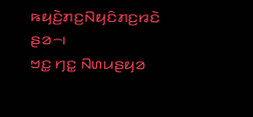ꤒꤟꤢꤧ꤬ꤊꤢ꤬ꤡꤟꤢꤨꤊꤢ꤬ꤙꤢꤧ ꤔꤤ꤮꤯
ꤠꤢ꤭ ꤚꤢ꤭ ꤡꤛꤣꤔꤟꤤ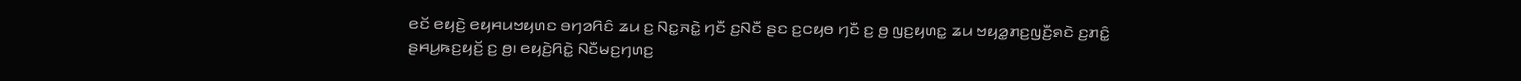ꤕꤢꤩ ꤕꤟꤢꤧ꤬ ꤕꤟꤌꤣꤠꤟꤛꤢ ꤋꤚꤤꤖꤢꤨ ꤘꤣ ꤢ꤬ ꤡꤢ꤭ꤏꤢꤧ꤭ ꤚꤢꤪ ꤢ꤬ꤡꤢꤪ ꤔꤢ ꤢ꤬ꤍꤟꤥ ꤚꤢꤪ ꤢ꤬ ꤥ꤬ ꤜꤢ꤬ꤟꤛꤢ꤭ ꤘꤣ ꤠꤟꤤ꤭ꤊꤢ꤬ꤜꤢꤪ꤬ꤎꤢꤧ ꤢ꤬ꤊꤢꤨ꤭ ꤔꤌꤣ꤬ꤒꤢ꤬ꤟꤢꤩ꤬ ꤢ꤬ ꤥ꤬꤯ ꤕꤟꤢꤧ꤬ꤖꤢꤧ꤭ ꤡꤢꤪꤗꤢ꤬ꤚꤛꤢ꤬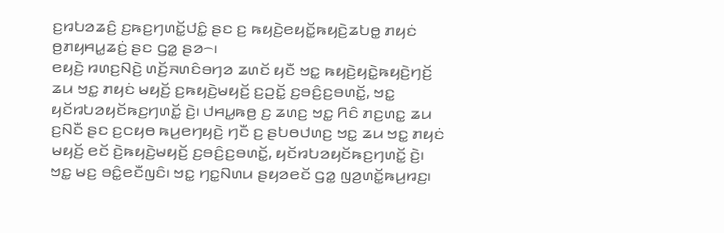ꤢ꤬ꤙꤝꤤꤘꤢꤨ꤬ ꤢ꤬ꤒꤢ꤬ꤚꤛꤢꤩ꤭ꤓꤢꤨ꤭ ꤔꤢ ꤢ꤬ ꤒꤟꤢꤧ꤬ꤕꤟꤢꤩ꤭ꤒꤟꤢꤧ꤬ꤘꤝꤥ꤭ ꤊꤟꤢꤦ ꤥ꤬ꤊꤟꤌꤣ꤭ꤘꤢꤦ꤬ ꤔꤢ ꤞꤤ꤭ ꤔꤤ꤮꤯
ꤕꤟꤢꤧ꤬ ꤙꤛꤢ꤬ꤡꤢꤧ꤬ ꤛꤢꤩ꤬ꤏꤛꤢꤨꤋꤚꤤ ꤘꤛꤢꤩ ꤟꤢꤪ ꤠꤢ꤭ ꤒꤟꤢꤧ꤬ꤟꤢꤧ꤭ꤒꤟꤢꤧ꤬ꤚꤢꤩ꤬ ꤘꤣ ꤠꤢ꤭ ꤊꤟꤢꤦ ꤗꤟꤢꤩ꤬ ꤢ꤬ꤒꤟꤢꤧ꤬ꤗꤟꤢꤩ꤬ ꤢ꤬ꤑꤢꤩ꤭ ꤢ꤬ꤋꤢꤨ꤬ꤢ꤬ꤋꤛꤢꤩ꤭, ꤠꤢ꤭ ꤟꤢꤩꤙꤝꤤꤟꤢꤩꤒꤢ꤬ꤚꤛꤢꤩ꤭ ꤢꤧ꤬꤯ ꤓꤌꤣ꤭ꤒꤥ꤬ ꤢ꤬ ꤘꤛꤢ꤬ ꤠꤢ꤭ ꤖꤢꤨ ꤊꤢ꤬ꤛꤢ꤭ ꤘꤣ ꤢ꤬ꤡꤢꤪ ꤔꤢ ꤢ꤬ꤍꤟꤥ ꤒꤣ꤬ꤕꤚꤟꤢꤧ꤬ ꤚꤢꤪ ꤢ꤬ ꤔꤝꤥꤓꤛꤢ꤬ ꤠꤢ꤭ ꤘꤣ ꤠꤢ꤭ ꤊꤟꤢꤦ ꤗꤟꤢꤩ꤬ ꤕꤢꤩ ꤢꤧ꤬ꤒꤟꤢꤧ꤬ꤗꤟꤢꤩ꤬ ꤢ꤬ꤋꤢꤨ꤬ꤢ꤬ꤋꤛꤢꤩ꤭, ꤟꤢꤩꤙꤝꤤꤟꤢꤩꤒꤢ꤬ꤚꤛꤢꤩ꤭ ꤢꤧ꤬꤯
ꤠꤢ꤭ ꤗꤢ꤬ ꤋꤢꤨ꤭ꤕꤢꤪꤜꤢꤨ꤯ ꤠꤢ꤭ ꤚꤢ꤭ꤡꤛꤣ ꤔꤟꤤꤕꤢꤩ ꤞꤤ꤭ ꤜꤤ꤬ꤛꤢꤩ꤭ꤒꤣ꤬ꤙꤢ꤬꤯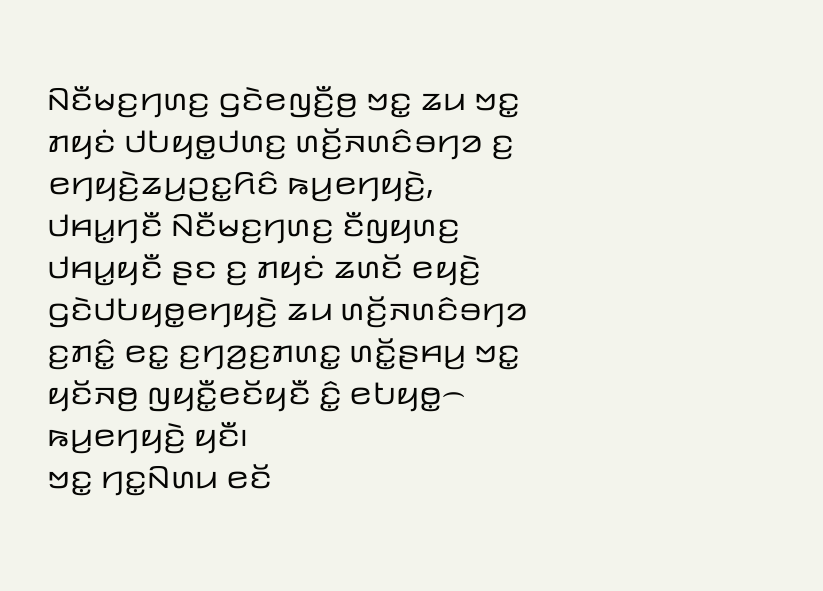ꤡꤢꤪꤗꤢ꤬ꤚꤛꤢ꤬ ꤞꤢꤧꤕꤜꤢꤪ꤬ꤥ꤬ ꤠꤢ꤭ ꤘꤣ ꤠꤢ꤭ ꤊꤟꤢꤦ ꤓꤝꤟꤥ꤭ꤓꤛꤢ꤬ ꤛꤢꤩ꤬ꤏꤛꤢꤨꤋꤚꤤ ꤢ꤬ ꤕꤚꤟꤢꤧ꤬ꤘꤣ꤬ꤑꤢ꤭ꤖꤢꤨ ꤒꤣ꤬ꤕꤚꤟꤢꤧ꤬, ꤓꤌꤣ꤭ꤚꤢꤪ ꤡꤢꤪꤗꤢ꤬ꤚꤛꤢ꤬ ꤢꤪꤜꤟꤛꤢ꤬ ꤓꤌꤣ꤭ꤟꤢꤪ ꤔꤢ ꤢ꤬ ꤊꤟꤢꤦ ꤘꤛꤢꤩ ꤕꤟꤢꤧ꤬ ꤞꤢꤧꤓꤝꤟꤥ꤭ꤕꤚꤟꤢꤧ꤬ ꤘꤣ ꤛꤢꤩ꤬ꤏꤛꤢꤨꤋꤚꤤ ꤢ꤬ꤊꤢꤨ꤭ ꤕꤢ꤭ ꤢ꤬ꤚꤤ꤬ꤢ꤬ꤊꤛꤢ꤭ ꤛꤢꤩ꤭ꤔꤌꤣ꤬ ꤠꤢ꤭ ꤟꤢꤩꤏꤥ꤬ ꤜꤟꤢꤪ꤭ꤕꤢꤩꤟꤢꤪ ꤢꤨ꤭ ꤕꤝꤟꤥ꤭꤮ ꤒꤣ꤬ꤕꤚꤟꤢꤧ꤬ ꤟꤢꤪ꤯
ꤠꤢ꤭ ꤚꤢ꤭ꤡꤛꤣ ꤕꤢꤩ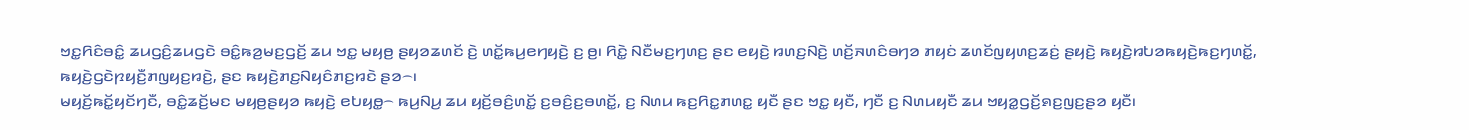ꤠꤢ꤭ꤖꤢꤨꤋꤢꤨ꤭ ꤘꤣꤞꤢꤨ꤬ꤘꤣꤞꤢꤧ ꤋꤢꤨ꤭ꤒꤤ꤬ꤗꤢ꤬ꤞꤢꤩ꤬ ꤘꤣ ꤠꤢ꤭ ꤗꤟꤥ꤬ ꤔꤟꤤꤘꤛꤢꤩ ꤢꤧ꤬ ꤛꤢꤩ꤭ꤒꤣ꤬ꤕꤚꤟꤢꤧ꤬ ꤢ꤬ ꤥ꤬꤯ ꤖꤢꤧ꤭ ꤡꤢꤪꤗꤢ꤬ꤚꤛꤢ꤬ ꤔꤢ ꤕꤟꤢꤧ꤬ ꤙꤛꤢ꤬ꤡꤢꤧ꤬ ꤛꤢꤩ꤬ꤏꤛꤢꤨꤋꤚꤤ ꤊꤟꤢꤦ ꤘꤛꤢꤩꤜꤟꤛꤢ꤬ꤘꤢꤦ꤬ ꤔꤟꤢꤧ꤬ ꤒꤟꤢꤧ꤬ꤙꤝꤤꤒꤟꤢꤧ꤬ꤒꤢ꤬ꤚꤛꤢꤩ꤭, ꤒꤟꤢꤧ꤬ꤞꤢꤧꤐꤟꤢꤪ꤬ꤊꤜꤟꤢ꤬ꤙꤢꤧ꤬, ꤔꤢ ꤒꤟꤢꤧ꤬ꤊꤢ꤬ꤡꤟꤢꤨꤊꤢ꤬ꤙꤢꤧ ꤔꤤ꤮꤯
ꤗꤟꤢꤩ꤬ꤒꤢꤩ꤭ꤟꤢꤩꤚꤢꤪ, ꤋꤢꤨ꤭ꤘꤢꤩ꤬ꤗꤢ ꤗꤟꤥ꤬ꤔꤟꤤ ꤒꤟꤢꤧ꤬ ꤕꤝꤟꤥ꤭꤮ ꤒꤣ꤬ꤡꤣ꤬ ꤘꤣ ꤟꤢꤩ꤬ꤋꤢꤨ꤬ꤛꤢꤩ꤭ ꤢ꤬ꤋꤢꤨ꤬ꤢ꤬ꤋꤛꤢꤩ꤭, ꤢ꤬ ꤡꤛꤣ ꤒꤢ꤬ꤖꤢ꤭ꤊꤛꤢ꤭ ꤟꤢꤪ ꤔꤢ ꤠꤢ꤭ ꤟꤢꤪ, ꤚꤢꤪ ꤢ꤬ ꤡꤛꤣꤟꤢꤪ ꤘꤣ ꤠꤟꤤ꤭ꤞꤢꤩ꤬ꤎꤢ꤬ꤜꤢ꤬ꤔꤤ ꤟꤢꤪ꤯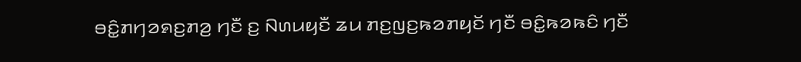ꤋꤢꤨ꤭ꤊꤚꤤꤎꤢ꤬ꤊꤤ꤬ ꤚꤢꤪ ꤢ꤬ ꤡꤛꤣꤟꤢꤪ ꤘꤣ ꤊꤢ꤬ꤜꤢ꤬ꤒꤤꤊꤟꤢꤩ ꤚꤢꤪ ꤋꤢꤨ꤭ꤒꤤꤒꤢꤨ ꤚꤢꤪ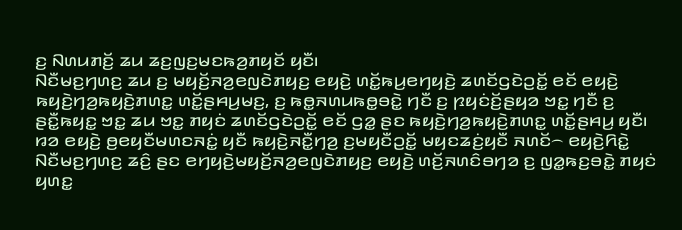ꤢ꤬ ꤡꤛꤣꤊꤢꤩ꤬ ꤘꤣ ꤘꤢ꤬ꤜꤢ꤬ꤗꤢꤒꤤ꤬ꤊꤟꤢꤩ ꤟꤢꤪ꤯
ꤡꤢꤪꤗꤢ꤬ꤚꤛꤢ꤬ ꤘꤣ ꤢ꤬ ꤗꤟꤢꤩ꤬ꤏꤤ꤬ꤕꤜꤢꤧꤊꤟꤢ꤬ ꤕꤟꤢꤧ꤬ ꤛꤢꤩ꤭ꤒꤣ꤬ꤕꤚꤟꤢꤧ꤬ ꤘꤛꤢꤩꤞꤢꤧꤑꤢꤩ꤭ ꤕꤢꤩ ꤕꤟꤢꤧ꤬ ꤒꤟꤢꤧ꤬ꤚꤤ꤬ꤒꤟꤢꤧ꤬ꤊꤛꤢ꤭ ꤛꤢꤩ꤭ꤔꤌꤣ꤬ꤗꤢ꤬, ꤢ꤬ ꤒꤥ꤭ꤏꤛꤣꤒꤥ꤭ꤋꤢꤧ꤭ ꤚꤢꤪ ꤢ꤬ ꤐꤟꤢꤦꤢꤩ꤬ꤔꤟꤤ ꤠꤢ꤭ ꤚꤢꤪ ꤢ꤬ ꤔꤢꤪ꤭ꤒꤟꤢ꤭ ꤠꤢ꤭ ꤘꤣ ꤠꤢ꤭ ꤊꤟꤢꤦ ꤘꤛꤢꤩꤞꤢꤧꤑꤢꤩ꤭ ꤕꤢꤩ ꤞꤤ꤭ ꤔꤢ ꤒꤟꤢꤧ꤬ꤚꤤ꤬ꤒꤟꤢꤧ꤬ꤊꤛꤢ꤭ ꤛꤢꤩ꤭ꤔꤌꤣ꤬ ꤟꤢꤪ꤯
ꤙꤤ ꤕꤟꤢꤧ꤬ ꤥ꤬ꤕꤟꤢꤪꤗꤛꤢꤏꤢꤦ꤭ ꤟꤢꤪ ꤒꤟꤢꤧ꤬ꤏꤢꤪ꤭ꤚꤤ꤬ ꤢ꤬ꤗꤟꤢꤪꤑꤢꤩ꤭ ꤗꤟꤢꤘꤢꤦ꤬ꤟꤢꤪ ꤏꤛꤢꤩ꤮ ꤕꤟꤢꤧ꤬ꤖꤢꤧ꤭ ꤡꤢꤪꤗꤢ꤬ꤚꤛꤢ꤬ ꤘꤢꤨ꤬ ꤔꤢ ꤕꤚꤟꤢꤧ꤬ꤗꤟꤢꤩ꤬ꤏꤤ꤬ꤕꤜꤢꤧꤊꤟꤢ꤬ ꤕꤟꤢꤧ꤬ ꤛꤢꤩ꤬ꤏꤛꤢꤨꤋꤚꤤ ꤢ꤬ ꤜꤤ꤭ꤒꤢ꤬ꤋꤢꤧ꤭ ꤊꤟꤢꤦ ꤟꤛꤢ꤭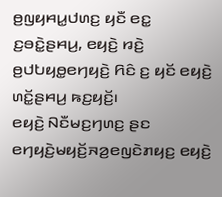ꤥ꤬ꤜꤟꤌꤣ꤭ꤓꤛꤢ꤬ ꤟꤢꤪ ꤕꤢ꤭ ꤢ꤬ꤋꤢꤧ꤭ꤔꤌꤣ꤬, ꤕꤟꤢꤧ꤬ ꤙꤢꤧ꤬ ꤥ꤬ꤓꤝꤟꤥ꤭ꤕꤚꤟꤢꤧ꤬ ꤖꤢꤨ ꤢ꤬ ꤟꤢꤩ ꤕꤟꤢꤧ꤬ ꤛꤢꤩ꤭ꤔꤌꤣ꤬ ꤒꤢ꤬ꤟꤢꤩ꤬꤯
ꤕꤟꤢꤧ꤬ ꤡꤢꤪꤗꤢ꤬ꤚꤛꤢ꤬ ꤔꤢ ꤕꤚꤟꤢꤧ꤬ꤗꤟꤢꤩ꤬ꤏꤤ꤬ꤕꤜꤢꤧꤊꤟꤢ꤬ ꤕꤟꤢꤧ꤬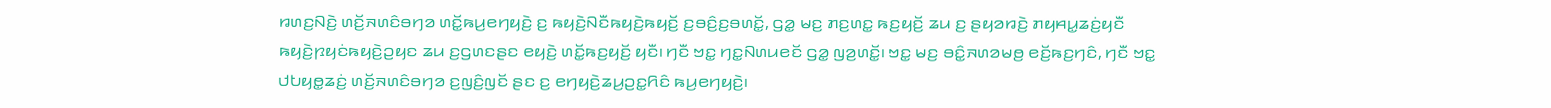ꤙꤛꤢ꤬ꤡꤢꤧ꤬ ꤛꤢꤩ꤬ꤏꤛꤢꤨꤋꤚꤤ ꤛꤢꤩ꤭ꤒꤣ꤬ꤕꤚꤟꤢꤧ꤬ ꤢ꤬ ꤒꤟꤢꤧ꤬ꤡꤢꤪꤒꤟꤢꤧ꤬ꤒꤟꤢꤩ꤬ ꤢ꤬ꤋꤢꤨ꤬ꤢ꤬ꤋꤛꤢꤩ꤭, ꤞꤤ꤭ ꤗꤢ꤬ ꤊꤢ꤬ꤛꤢ꤭ ꤒꤢ꤬ꤟꤢꤩ꤬ ꤘꤣ ꤢ꤬ ꤔꤟꤤꤙꤢꤧ꤬ ꤊꤟꤌꤣ꤭ꤘꤢꤦ꤬ꤟꤢꤪ ꤒꤟꤢꤧ꤬ꤐꤟꤢꤦꤒꤟꤢꤧ꤬ꤑꤟꤢ ꤘꤣ ꤢ꤬ꤞꤛꤢꤔꤢ ꤕꤟꤢꤧ꤬ ꤛꤢꤩ꤭ꤒꤢ꤬ꤟꤢꤩ꤬ ꤟꤢꤪ꤯ ꤚꤢꤪ ꤠꤢ꤭ ꤚꤢ꤭ꤡꤛꤣꤕꤢꤩ ꤞꤤ꤭ ꤜꤤ꤬ꤛꤢꤩ꤭꤯ ꤠꤢ꤭ ꤗꤢ꤬ ꤋꤢꤨ꤭ꤏꤛꤤꤗꤥ꤬ ꤕꤢꤩ꤬ꤒꤢ꤬ꤚꤢꤨ, ꤚꤢꤪ ꤠꤢ꤭ ꤓꤝꤟꤥ꤭ꤘꤢꤦ꤬ ꤛꤢꤩ꤬ꤏꤛꤢꤨꤋꤚꤤ ꤢ꤬ꤜꤢꤨ꤬ꤜꤢꤩ ꤔꤢ ꤢ꤬ ꤕꤚꤟꤢꤧ꤬ꤘꤣ꤬ꤑꤢ꤭ꤖꤢꤨ ꤒꤣ꤬ꤕꤚꤟꤢꤧ꤬꤯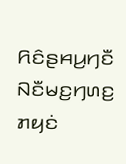ꤖꤢꤨꤔꤌꤣ꤬ꤚꤢꤪ ꤡꤢꤪꤗꤢ꤬ꤚꤛꤢ꤬ ꤊꤟꤢꤦ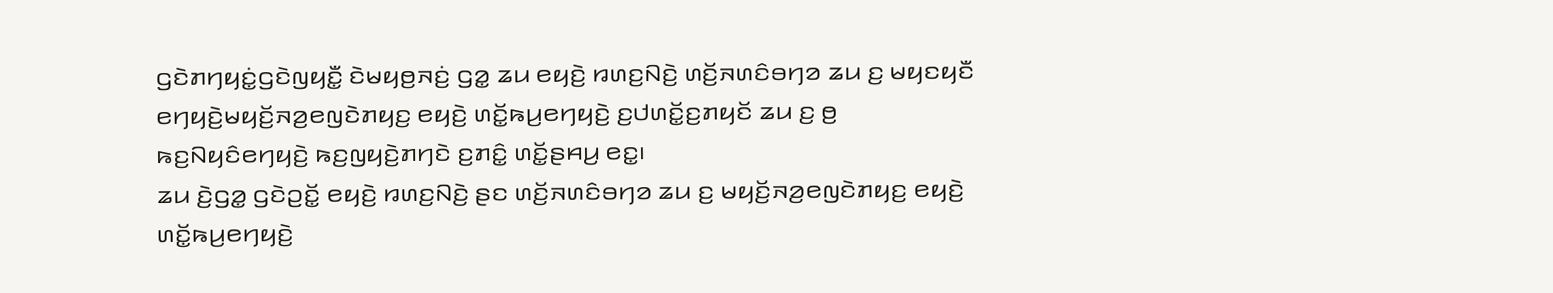ꤞꤢꤧꤊꤚꤟꤢꤦ꤭ꤞꤢꤧꤜꤟꤢꤪ꤭ ꤢꤧꤗꤟꤥ꤬ꤏꤢꤦ꤬ ꤞꤤ꤭ ꤘꤣ ꤕꤟꤢꤧ꤬ ꤙꤛꤢ꤬ꤡꤢꤧ꤬ ꤛꤢꤩ꤬ꤏꤛꤢꤨꤋꤚꤤ ꤘꤣ ꤢ꤬ ꤗꤟꤢꤟꤢꤪ ꤕꤚꤟꤢꤧ꤬ꤗꤟꤢꤩ꤬ꤏꤤ꤬ꤕꤜꤢꤧꤊꤟꤢ꤬ ꤕꤟꤢꤧ꤬ ꤛꤢꤩ꤭ꤒꤣ꤬ꤕꤚꤟꤢꤧ꤬ ꤢ꤬ꤓꤛꤢꤩ꤭ꤢ꤬ꤊꤟꤢꤩ ꤘꤣ ꤢ꤬ ꤥ꤬ ꤒꤢ꤬ꤡꤟꤢꤨꤕꤚꤟꤢꤧ꤬ ꤒꤢ꤬ꤜꤟꤢꤧ꤬ꤊꤚꤢꤧ ꤢ꤬ꤊꤢꤨ꤭ ꤛꤢꤩ꤭ꤔꤌꤣ꤬ ꤕꤢ꤭꤯
ꤘꤣ ꤢꤧ꤬ꤞꤤ꤭ ꤞꤢꤧꤑꤢꤩ꤭ ꤕꤟꤢꤧ꤬ ꤙꤛꤢ꤬ꤡꤢꤧ꤬ ꤔꤢ ꤛꤢꤩ꤬ꤏꤛꤢꤨꤋꤚꤤ ꤘꤣ ꤢ꤬ ꤗꤟꤢꤩ꤬ꤏꤤ꤬ꤕꤜꤢꤧꤊꤟꤢ꤬ ꤕꤟꤢꤧ꤬ ꤛꤢꤩ꤭ꤒꤣ꤬ꤕꤚꤟꤢꤧ꤬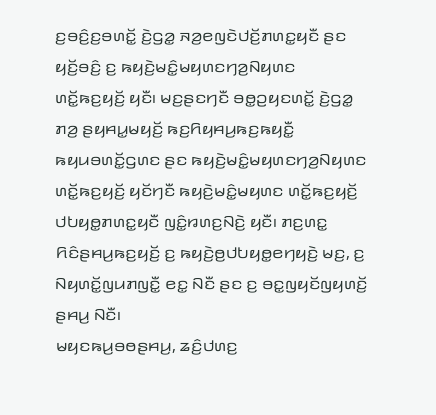ꤢ꤬ꤋꤢꤨ꤬ꤢ꤬ꤋꤛꤢꤩ꤭ ꤢꤧ꤬ꤞꤤ꤭ ꤏꤤ꤬ꤕꤜꤢꤧꤓꤢꤩ꤬ꤊꤛꤢ꤭ꤟꤢꤪ ꤔꤢ ꤟꤢꤩ꤬ꤋꤢꤨ꤬ ꤢ꤬ ꤒꤟꤢꤧ꤬ꤗꤢꤨ꤭ꤗꤟꤛꤢꤚꤤ꤬ꤡꤟꤛꤢ ꤛꤢꤩ꤭ꤒꤢ꤬ꤟꤢꤩ꤬ ꤟꤢꤪ꤯ ꤗꤢ꤬ꤔꤢꤚꤢꤪ ꤋꤥ꤭ꤑꤟꤢꤛꤢꤩ꤭ ꤢꤧ꤬ꤞꤤ꤭ ꤊꤤ꤬ ꤔꤟꤌꤣ꤭ꤗꤟꤢꤩ꤬ ꤒꤢ꤬ꤖꤟꤌꤣ꤬ꤒꤢ꤬ꤒꤟꤢꤪ꤭ ꤒꤟꤣꤋꤛꤢꤩ꤭ꤞꤛꤢ ꤔꤢ ꤒꤟꤢꤧ꤬ꤗꤢꤨ꤭ꤗꤟꤛꤢꤚꤤ꤬ꤡꤟꤛꤢ ꤛꤢꤩ꤭ꤒꤢ꤬ꤟꤢꤩ꤬ ꤟꤢꤩꤚꤢꤪ ꤒꤟꤢꤧ꤬ꤗꤢꤨ꤭ꤗꤟꤛꤢ ꤛꤢꤩ꤭ꤒꤢ꤬ꤟꤢꤩ꤬ ꤓꤝꤟꤥ꤭ꤊꤛꤢ꤭ꤟꤢꤪ ꤜꤢꤨ꤭ꤙꤛꤢ꤬ꤡꤢꤧ꤬ ꤟꤢꤪ꤯ ꤊꤢ꤬ꤛꤢ꤭ ꤖꤢꤨꤔꤌꤣ꤬ꤒꤢ꤬ꤟꤢꤩ꤬ ꤢ꤬ ꤒꤟꤢꤧ꤬ꤥ꤬ꤓꤝꤟꤥ꤭ꤕꤚꤟꤢꤧ꤬ ꤗꤢ꤬, ꤢ꤬ ꤡꤟꤛꤢꤩ꤭ꤜꤣꤊꤜꤢꤪ꤭ ꤕꤢ꤭ ꤡꤢꤪ ꤔꤢ ꤢ꤬ ꤋꤢ꤭ꤜꤟꤢꤩꤜꤟꤛꤢꤩ꤬ ꤔꤌꤣ꤬ ꤡꤢꤪ꤯
ꤗꤟꤢꤒꤣ꤬ꤋꤥꤔꤌꤣ꤬, ꤘꤢꤨ꤬ꤓꤛꤢ꤬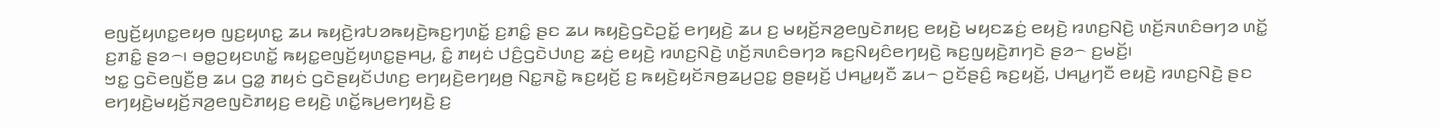ꤕꤜꤢꤩ꤬ꤟꤛꤢ꤭ꤕꤟꤥ ꤜꤢ꤬ꤟꤛꤢ꤭ ꤘꤣ ꤒꤟꤢꤧ꤬ꤙꤝꤤꤒꤟꤢꤧ꤬ꤒꤢ꤬ꤚꤛꤢꤩ꤭ ꤢ꤬ꤊꤢꤨ꤭ ꤔꤢ ꤘꤣ ꤒꤟꤢꤧ꤬ꤞꤢꤧꤑꤢꤩ꤭ ꤕꤚꤟꤢꤧ꤬ ꤘꤣ ꤢ꤬ ꤗꤟꤢꤩ꤬ꤏꤤ꤬ꤕꤜꤢꤧꤊꤟꤢ꤬ ꤕꤟꤢꤧ꤬ ꤗꤟꤢꤘꤢꤦ꤬ ꤕꤟꤢꤧ꤬ ꤙꤛꤢ꤬ꤡꤢꤧ꤬ ꤛꤢꤩ꤬ꤏꤛꤢꤨꤋꤚꤤ ꤛꤢꤩ꤭ ꤢ꤬ꤊꤢꤨ꤭ ꤔꤤ꤮꤯ ꤋꤥ꤭ꤑꤟꤢꤛꤢꤩ꤭ ꤒꤟꤢ꤭ꤕꤜꤢꤩ꤬ꤟꤛꤢ꤭ꤔꤌꤣ꤬, ꤢꤨ꤭ ꤊꤟꤢꤦ ꤓꤢꤨ꤬ꤞꤢꤧꤓꤛꤢ꤬ ꤘꤢꤦ꤬ ꤕꤟꤢꤧ꤬ ꤙꤛꤢ꤬ꤡꤢꤧ꤬ ꤛꤢꤩ꤬ꤏꤛꤢꤨꤋꤚꤤ ꤒꤢ꤬ꤡꤟꤢꤨꤕꤚꤟꤢꤧ꤬ ꤒꤢ꤬ꤜꤟꤢꤧ꤬ꤊꤚꤢꤧ ꤔꤤ꤮ ꤢ꤬ꤗꤢꤩ꤬꤯
ꤠꤢ꤭ ꤞꤢꤧꤕꤜꤢꤪ꤬ꤥ꤬ ꤘꤣ ꤞꤤ꤭ ꤊꤟꤢꤦ ꤞꤢꤧꤔꤟꤢꤩꤓꤛꤢ꤬ ꤕꤚꤟꤢꤧ꤬ꤕꤚꤟꤥ꤬ ꤡꤢ꤭ꤏꤢꤧ꤭ ꤒꤢ꤬ꤟꤢꤩ꤬ ꤢ꤬ ꤒꤟꤢꤧ꤬ꤟꤢꤩꤏꤥ꤬ꤘꤣ꤬ꤑꤢ꤭ ꤥ꤬ꤔꤟꤢꤩ꤬ ꤓꤌꤣ꤭ꤟꤢꤪ ꤘꤣ꤮ ꤑꤢꤩꤔꤢꤨ꤬ ꤒꤢ꤬ꤟꤢꤩ꤬, ꤓꤌꤣ꤭ꤚꤢꤪ ꤕꤟꤢꤧ꤬ ꤙꤛꤢ꤬ꤡꤢꤧ꤬ ꤔꤢ ꤕꤚꤟꤢꤧ꤬ꤗꤟꤢꤩ꤬ꤏꤤ꤬ꤕꤜꤢꤧꤊꤟꤢ꤬ ꤕꤟꤢꤧ꤬ ꤛꤢꤩ꤭ꤒꤣ꤬ꤕꤚꤟꤢꤧ꤬ ꤢ꤬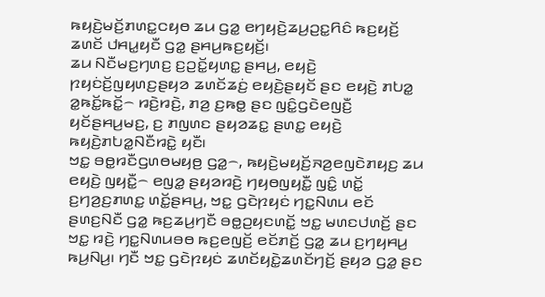ꤒꤟꤢꤧ꤬ꤗꤢꤩ꤬ꤊꤛꤢ꤭ꤍꤟꤥ ꤘꤣ ꤞꤤ꤭ ꤕꤚꤟꤢꤧ꤬ꤘꤣ꤬ꤑꤢ꤭ꤖꤢꤨ ꤒꤢ꤬ꤟꤢꤩ꤬ ꤘꤛꤢꤩ ꤓꤌꤣ꤭ꤟꤢꤪ ꤞꤤ꤭ ꤔꤌꤣ꤬ꤒꤢ꤬ꤟꤢꤩ꤬꤯
ꤘꤣ ꤡꤢꤪꤗꤢ꤬ꤚꤛꤢ꤬ ꤢ꤬ꤑꤢꤩ꤭ꤟꤛꤢ꤭ ꤔꤌꤣ꤬, ꤕꤟꤢꤧ꤬ ꤐꤟꤢꤦꤢꤩ꤬ꤜꤟꤛꤢ꤬ꤔꤟꤤ ꤘꤛꤢꤩꤘꤢꤦ꤬ ꤕꤟꤢꤧ꤬ꤔꤟꤢꤩ ꤔꤢ ꤕꤟꤢꤧ꤬ ꤊꤝꤤ꤭ ꤤ꤭ꤒꤢꤩ꤭ꤒꤢꤩ꤭꤮ ꤙꤢꤧ꤬ꤙꤢꤧ꤬, ꤊꤤ꤬ ꤢ꤬ꤒꤥ꤭ ꤔꤢ ꤜꤢꤨ꤭ꤞꤢꤧꤕꤜꤢꤪ꤬ ꤟꤢꤩꤔꤌꤣ꤬ꤗꤢ꤬, ꤢ꤬ ꤊꤜꤛꤢ ꤔꤟꤤꤘꤢ꤭ ꤔꤛꤢ꤭ ꤕꤟꤢꤧ꤬ ꤒꤟꤢꤧ꤬ꤊꤝꤤ꤭ꤡꤢꤪꤙꤢꤧ꤭ ꤟꤢꤪ꤯
ꤠꤢ꤭ ꤋꤥ꤭ꤙꤢꤪꤞꤛꤥꤗꤟꤥ꤬ ꤞꤤ꤭꤮, ꤒꤟꤢꤧ꤬ꤗꤟꤢꤩ꤬ꤏꤤ꤬ꤕꤜꤢꤧꤊꤟꤢ꤬ ꤘꤣ ꤕꤟꤢꤧ꤬ ꤜꤟꤢꤪ꤭꤮ ꤕꤜꤤ꤭ ꤔꤟꤤꤙꤢꤧ꤬ ꤚꤟꤥꤜꤟꤢꤪ꤭ ꤜꤢꤨ꤭ ꤛꤢꤩ꤭ ꤢ꤬ꤚꤤ꤬ꤢ꤬ꤊꤛꤢ꤭ ꤛꤢꤩ꤭ꤔꤌꤣ꤬, ꤠꤢ꤭ ꤞꤢꤧꤐꤟꤢꤦ ꤚꤢ꤭ꤡꤛꤣ ꤕꤢꤩ ꤔꤛꤢ꤬ꤡꤢꤪ ꤞꤤ꤭ ꤒꤢ꤬ꤘꤣ꤬ꤚꤢꤪ ꤋꤥ꤭ꤑꤟꤢꤛꤢꤩ꤭ ꤠꤢ꤭ ꤗꤛꤢꤓꤛꤢꤩ꤬ ꤔꤢ ꤠꤢ꤭ ꤙꤢꤧ꤬ ꤚꤢ꤭ꤡꤛꤣꤋꤥ ꤒꤢ꤬ꤕꤜꤢꤩ꤬ ꤕꤢꤩꤊꤢꤩ꤬ ꤞꤤ꤭ ꤘꤣ ꤢ꤬ꤚꤟꤌꤣ꤬ ꤒꤣ꤬ꤡꤣ꤬꤯ ꤚꤢꤪ ꤠꤢ꤭ ꤞꤢꤧꤐꤟꤢꤦ ꤘꤛꤢꤩꤟꤢꤧ꤭ꤘꤛꤢꤩꤚꤢꤩ꤬ ꤔꤟꤤ ꤞꤤ꤭ ꤔꤢ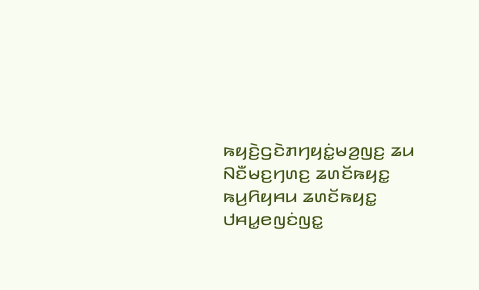ꤒꤟꤢꤧ꤬ꤞꤢꤧꤊꤚꤟꤢꤦ꤭ꤗꤤ꤬ꤜꤢ꤬ ꤘꤣ ꤡꤢꤪꤗꤢ꤬ꤚꤛꤢ꤬ ꤘꤛꤢꤩꤒꤟꤢ꤭ ꤒꤣ꤬ꤖꤟꤌꤣ ꤘꤛꤢꤩꤒꤟꤢ꤭ ꤓꤌꤣ꤭ꤕꤜꤢꤦꤜꤢ꤭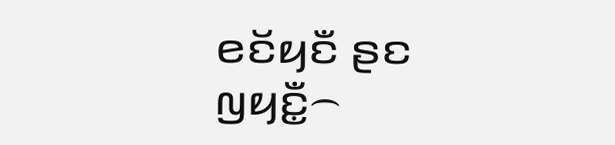ꤕꤢꤩꤟꤢꤪ ꤔꤢ ꤜꤟꤢꤪ꤭꤮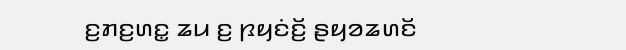ꤢ꤬ꤊꤢ꤬ꤛꤢ꤭ ꤘꤣ ꤢ꤬ ꤐꤟꤢꤦꤢꤩ꤬ ꤔꤟꤤꤘꤛꤢꤩ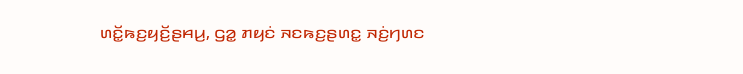ꤛꤢꤩ꤭ꤒꤢ꤬ꤟꤢꤩ꤬ꤔꤌꤣ꤬, ꤞꤤ꤭ ꤊꤟꤢꤦ ꤏꤢꤒꤢ꤬ꤔꤛꤢ꤭ ꤏꤢꤦ꤬ꤚꤛꤢ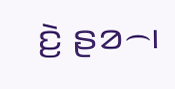ꤢꤧ꤬ ꤔꤤ꤮꤯